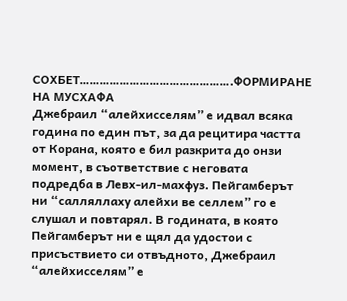СОХБЕТ……………………………………….ФОРМИРАНЕ НА МУСХАФА
Джебраил “алейхисселям” е идвал всяка година по един път, за да рецитира частта от Корана, която е бил разкрита до онзи момент, в съответствие с неговата подредба в Левх-ил-махфуз. Пейгамберът ни “салляллаху алейхи ве селлем” го е слушал и повтарял. В годината, в която Пейгамберът ни е щял да удостои с присъствието си отвъдното, Джебраил “алейхисселям” е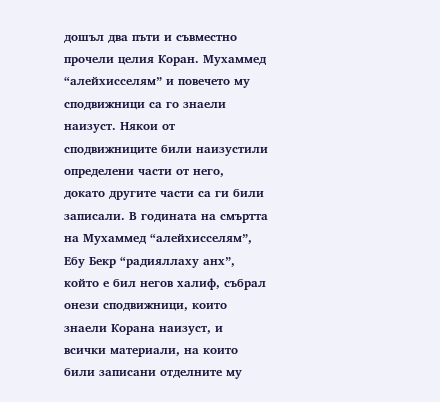дошъл два пъти и съвместно прочели целия Коран. Мухаммед “алейхисселям” и повечето му сподвижници са го знаели наизуст. Някои от сподвижниците били наизустили определени части от него, докато другите части са ги били записали. В годината на смъртта на Мухаммед “алейхисселям”, Ебу Бекр “радияллаху анх”, който е бил негов халиф, събрал онези сподвижници, които знаели Корана наизуст, и всички материали, на които били записани отделните му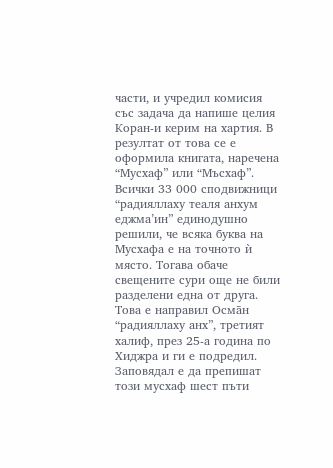части, и учредил комисия със задача да напише целия Коран-и керим на хартия. В резултат от това се е оформила книгата, наречена “Мусхаф” или “Мъсхаф”. Всички 33 000 сподвижници “радияллаху теаля анхум еджма’ин” единодушно решили, че всяка буква на Мусхафа е на точното ѝ място. Тогава обаче свещените сури още не били разделени една от друга. Това е направил Осма̄н “радияллаху анх”, третият халиф, през 25-а година по Хиджра и ги е подредил. Заповядал е да препишат този мусхаф шест пъти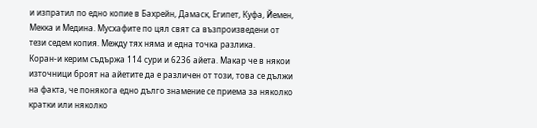и изпратил по едно копие в Бахрейн, Дамаск, Египет, Куфа, Йемен, Мекка и Медина. Мусхафите по цял свят са възпроизведени от тези седем копия. Между тях няма и една точка разлика.
Коран-и керим съдържа 114 сури и 6236 айета. Макар че в някои източници броят на айетите да е различен от този, това се дължи на факта, че понякога едно дълго знамение се приема за няколко кратки или няколко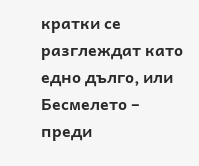кратки се разглеждат като едно дълго, или Бесмелето – преди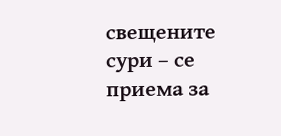свещените сури – се приема за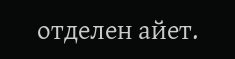отделен айет.